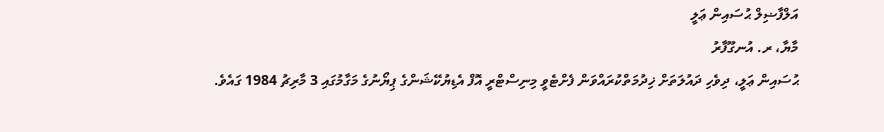އަލްފާޟިލް ޙުސައިން ޢަލީ
މާޔާ، ރ. އުނގޫފާރު
ޙުސައިން ޢަލީ، ދިވެހި ދައުލަތަށް ޚިދުމަތްކުރައްވަން ފެށްޓެވީ މިނިސްޓްރީ އޮފް އެޑިޔުކޭޝަންގެ ޕިޔޯނުގެ މަގާމުގައި 3 މާރިޗު 1984 ގައެވެ.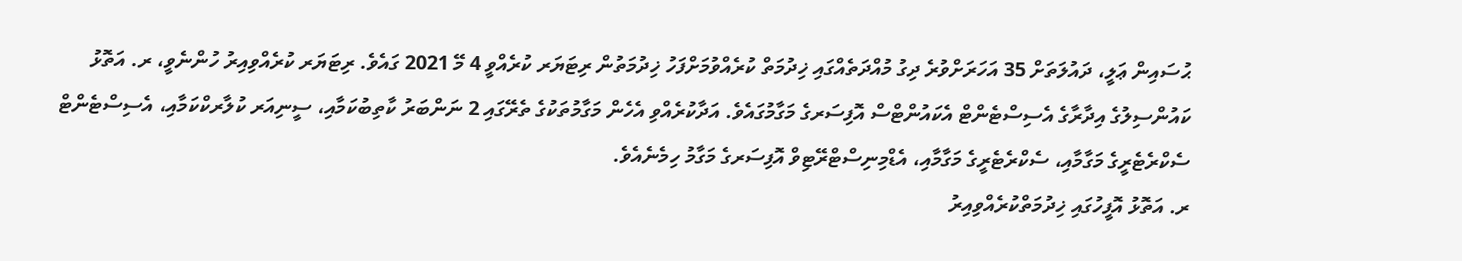ޙުސައިން ޢަލީ، ދައުލަތަށް 35 އަހަރަށްވުރެ ދިގު މުއްދަތެއްގައި ޚިދުމަތް ކުރެއްވުމަށްފަހު ޚިދުމަތުން ރިޓަޔަރ ކުރެއްވީ 4 މޭ 2021 ގައެވެ. ރިޓަޔަރ ކުރެއްވިއިރު ހުންނެވީ، ރ. އަތޮޅު ކައުންސިލުގެ އިދާރާގެ އެސިސްޓެންޓް އެކައުންޓްސް އޮފިސަރގެ މަގާމުގައެވެ. އަދާކުރެއްވި އެހެން މަގާމުތަކުގެ ތެރޭގައި 2 ނަންބަރު ކާތިބުކަމާއި، ސީނިއަރ ކުލާރކްކަމާއި، އެސިސްޓެންޓް ސެކްރެޓެރީގެ މަގާމާއި، ސެކްރެޓެރީގެ މަގާމާއި، އެޑްމިނިސްޓްރޭޓިވް އޮފިސަރގެ މަގާމު ހިމެނެއެވެ.
ރ. އަތޮޅު އޮފީހުގައި ޚިދުމަތްކުރެއްވިއިރު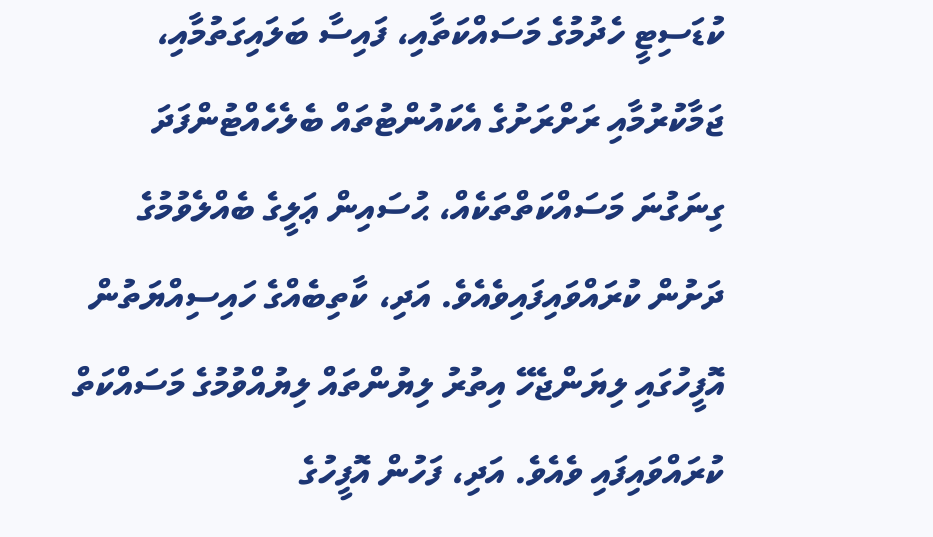ކުޑަސިޓީ ހެދުމުގެ މަސައްކަތާއި، ފައިސާ ބަލައިގަތުމާއި، ޖަމާކުރުމާއި ރަށްރަށުގެ އެކައުންޓުތައް ބެލެހެއްޓުންފަދަ ގިނަގުނަ މަސައްކަތްތަކެއް، ޙުސައިން ޢަލީގެ ބެއްލެވުމުގެ ދަށުން ކުރައްވައިފައިވެއެވެ. އަދި، ކާތިބެއްގެ ހައިސިއްޔަތުން އޮފީހުގައި ލިޔަންޖެހޭ އިތުރު ލިޔުންތައް ލިޔުއްވުމުގެ މަސައްކަތް ކުރައްވައިފައި ވެއެވެ. އަދި، ފަހުން އޮފީހުގެ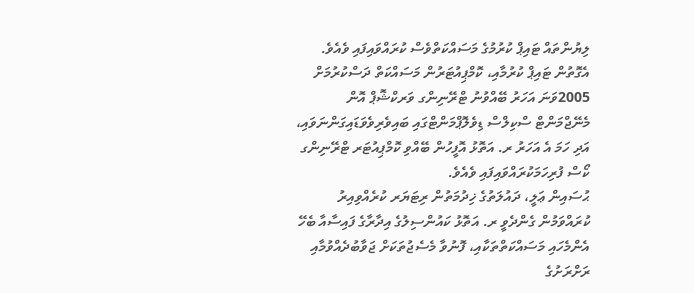ލިޔުންތައް ޓައިޕް ކުރުމުގެ މަސައްކަތްވެސް ކުރައްވައިފައި ވެއެވެ. އެގޮތުން ޓައިޕް ކުރުމާއި، ކޮމްޕިއުޓަރުން މަސައްކަތް ދަސްކުރުމަށް 2005ވަނަ އަހަރު ބޭއްވުނު ޓްރޭނިންގ ވަރކްޝޮޕް އޮން މެނޭޖްމަންޓް ސްކިލްސް ޑިވެލޮޕްމަންޓްގައި ބައިވެރިވެވަޑައިގަންނަވައި، އަދި ހަމަ އެ އަހަރު ރ. އަތޮޅު އޮފީހުން ބޭއްވި ކޮމްޕިއުޓަރ ޓްރޭނިންގ ކޯސް ފުރިހަމަކުރައްވައިފައި ވެއެވެ.
ޙުސައިން ޢަލީ، ދައުލަތުގެ ޚިދުމަތުން ރިޓަޔަރ ކުރެއްވިއިރު ކުރައްވަމުން ގެންދެވީ ރ. އަތޮޅު ކައުންސިލުގެ އިދާރާގެ ފައިސާއާ ބެހޭ އެންމެހައި މަސައްކަތްތަކާއި، ފޮނުވާ މެސެޖުތަކަށް ޖަވާބުދެއްވުމާއި ރަށްރަށުގެ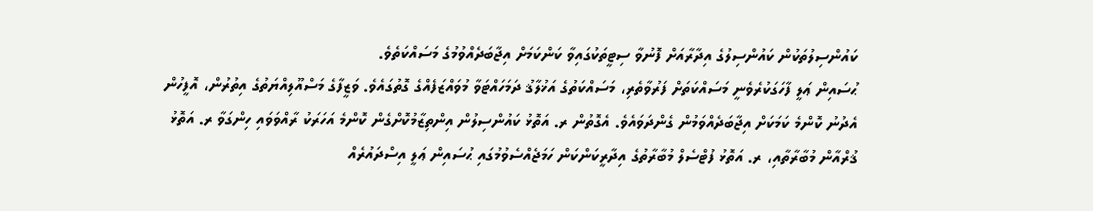ކައުންސިލުތަކުން ކައުންސިލުގެ އިދާރާއަށް ފޮނުވާ ސިޓީތަކުގައިވާ ކަންކަމަށް އިޖާބަދެއްވުމުގެ މަސައްކަތެވެ.
ޙުސައިން ޢަލީ ފާހަގަކުރެވެނީ މަސައްކަތަށް ފަރުވާތެރި، މަސައްކަތުގެ އަޚުލާޤު ދަމަހައްޓަވާ މުވައްޒަފެއްގެ ގޮތުގައެވެ. ވަޒީފާގެ މަސްއޫލިއްޔަތުގެ އިތުރުން، އޮފީހުން އެދުނު ކޮންމެ ކަމަކަށް އިޖާބަދެއްވަމުން ގެންދަވައެވެ. އެގޮތުން ރ. އަތޮޅު ކައުންސިލުން އިންތިޒާމުކޮށްގެން ކޮންމެ އަހަރަކު ރާއްވަވައި ހިންގަވާ ރ. އަތޮޅު ޤުރްއާން މުބާރާތާއި، ރ. އަތޮޅު ފުޓްސެލް މުބާރާތުގެ އިދާރީކަންކަން ހަމަޖެއްސެވުމުގައި ޙުސައިން ޢަލީ އިސްދައުރެއް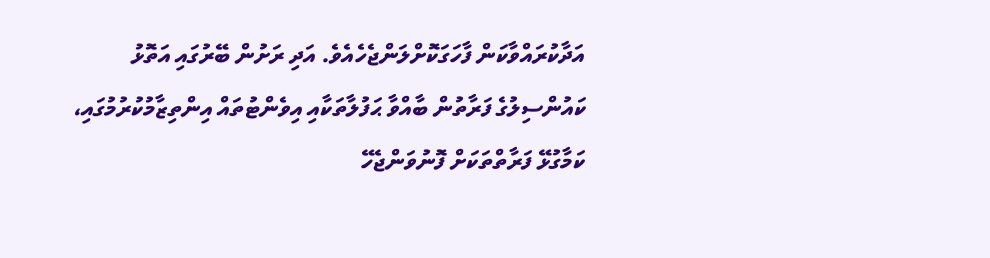އަދާކުރައްވާކަން ފާހަގަކޮށްލަންޖެހެއެވެ. އަދި ރަށުން ބޭރުގައި އަތޮޅު ކައުންސިލުގެ ފަރާތުން ބާއްވާ ޙަފުލާތަކާއި އިވެންޓުތައް އިންތިޒާމުކުރުމުގައި، ކަމާގުޅޭ ފަރާތްތަކަށް ފޮނުވަންޖެހޭ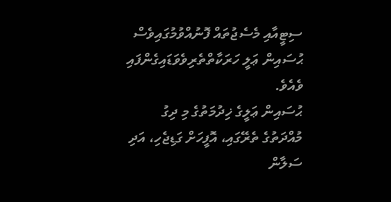ސިޓީއާއި މެސެޖުތައް ފޮނުއްވުމުގައިވެސް ޙުސައިން ޢަލީ ހަރަކާތްތެރިވެވަޑައިގެންފައި ވެއެވެ.
ޙުސައިން ޢަލީގެ ޚިދުމަތުގެ މި ދިގު މުއްދަތުގެ ތެރޭގައި، އޮފީހަށް ގަޑިޖެހި، އަދި ސަލާން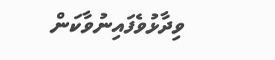ވިދާޅުވެފައިނުވާކަން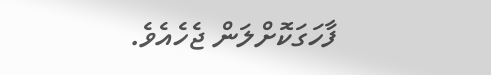ފާހަގަކޮށްލަން ޖެހެއެވެ.